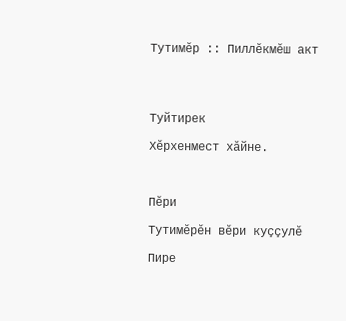Тутимĕр :: Пиллĕкмĕш акт




Туйтирек

Хĕрхенмест хăйне.



Пĕри

Тутимĕрĕн вĕри куççулĕ

Пире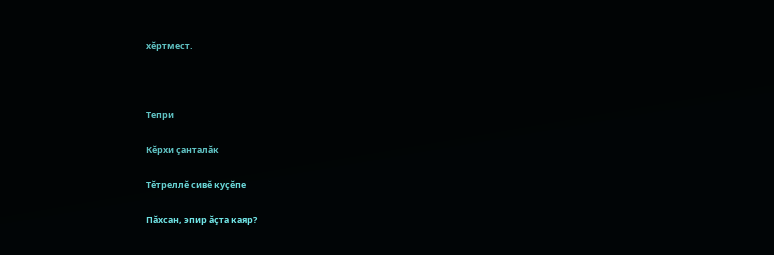хĕртмест.



Тепри

Кĕрхи çанталăк

Тĕтреллĕ сивĕ куçĕпе

Пăхсан, эпир ăçта каяр?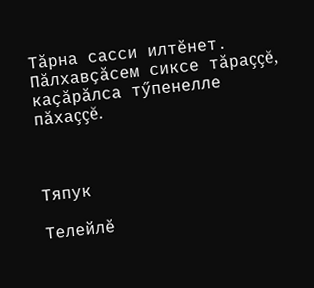Тăрна сасси илтĕнет. Пăлхавçăсем сиксе тăраççĕ, каçăрăлса тӳпенелле пăхаççĕ.



Тяпук

Телейлĕ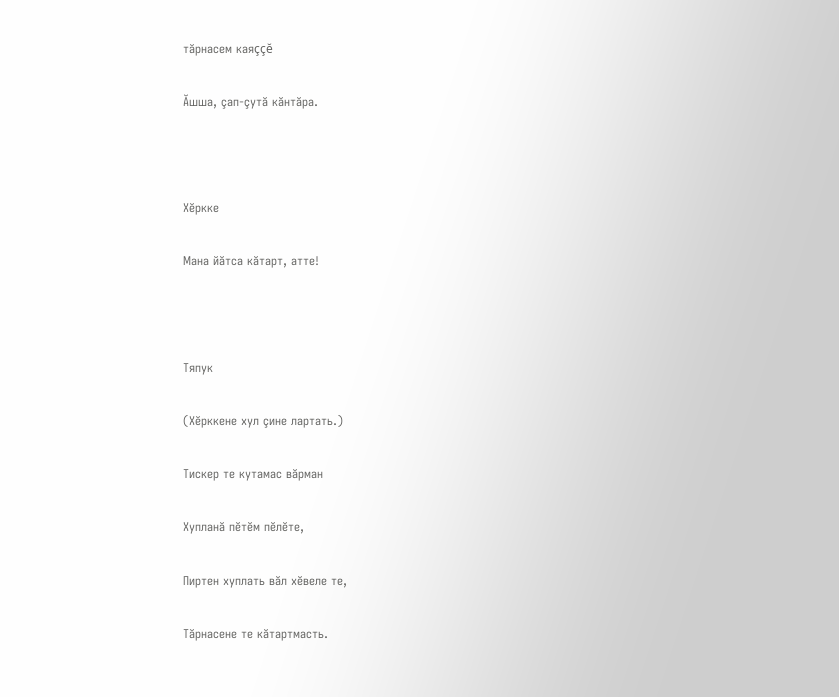тăрнасем каяççĕ

Ăшша, çап-çутă кăнтăра.



Xĕркке

Мана йăтса кăтарт, атте!



Тяпук

(Хĕрккене хул çине лартать.)

Тискер те кутамас вăрман

Хупланă пĕтĕм пĕлĕте,

Пиртен хуплать вăл хĕвеле те,

Тăрнасене те кăтартмасть.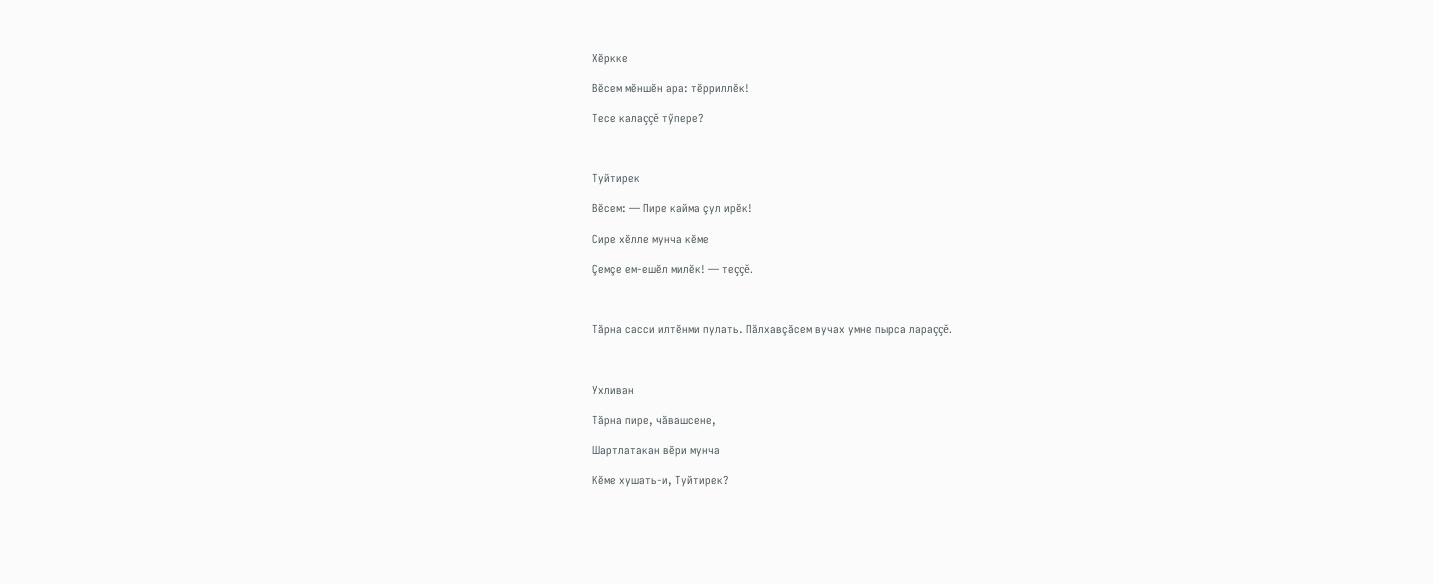Xĕркке

Вĕсем мĕншĕн ара: тĕрриллĕк!

Тесе калаççĕ тӳпере?



Туйтирек

Вĕсем: — Пире кайма çул ирĕк!

Сире хĕлле мунча кĕме

Çемçе ем-ешĕл милĕк! — теççĕ.



Тăрна сасси илтĕнми пулать. Пăлхавçăсем вучах умне пырса лараççĕ.



Ухливан

Тăрна пире, чăвашсене,

Шартлатакан вĕри мунча

Кĕме хушать-и, Туйтирек?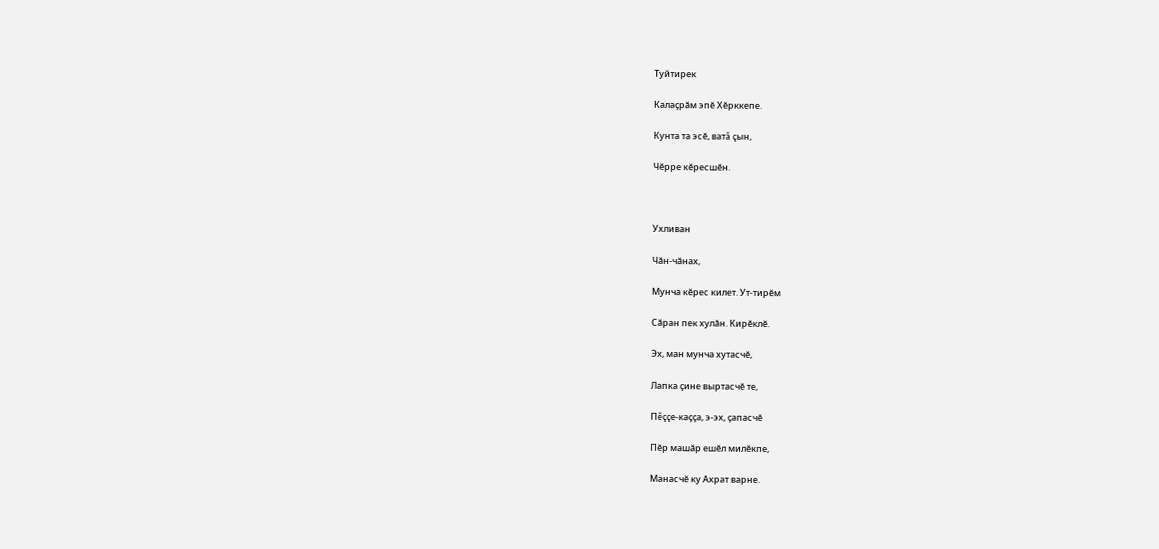Туйтирек

Калаçрăм эпĕ Хĕрккепе.

Кунта та эсĕ, ватă çын,

Чĕрре кĕресшĕн.



Ухливан

Чăн-чăнах,

Мунча кĕрес килет. Ут-тирĕм

Сăран пек хулăн. Кирĕклĕ.

Эх, ман мунча хутасчĕ,

Лапка çине выртасчĕ те,

Пĕççе-каççа, э-эх, çапасчĕ

Пĕр машăр ешĕл милĕкпе,

Манасчĕ ку Ахрат варне.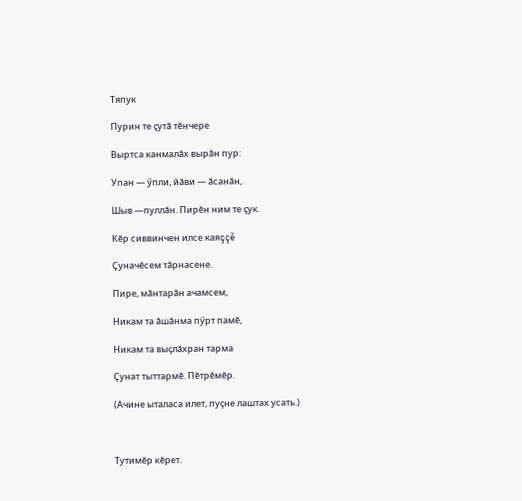Тяпук

Пурин те çутă тĕнчере

Выртса канмалăх вырăн пур:

Упан — ӳпли, йăви — ăсанăн,

Шыв —пуллăн. Пирĕн ним те çук.

Кĕр сиввинчен илсе каяççĕ

Çуначĕсем тăрнасене.

Пире, мăнтарăн ачамсем,

Никам та ăшăнма пӳрт памĕ,

Никам та выçлăхран тарма

Çунат тыттармĕ. Пĕтрĕмĕр.

(Ачине ыталаса илет, пуçне лаштах усать.)



Тутимĕр кĕрет.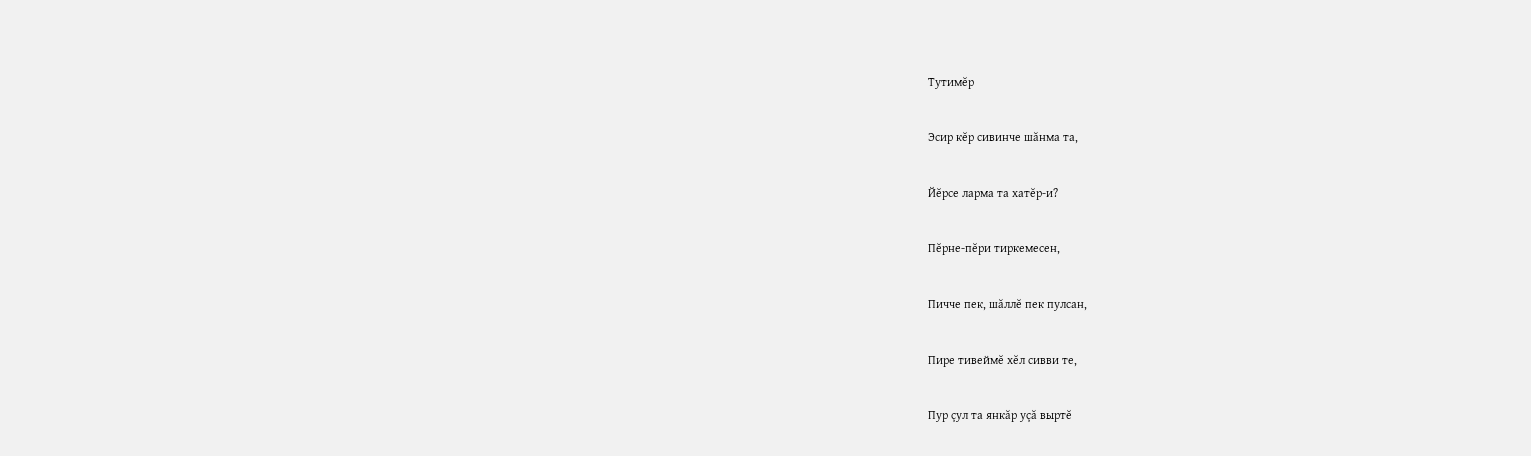Тутимĕр

Эсир кĕр сивинче шăнма та,

Йĕрсе ларма та хатĕр-и?

Пĕрне-пĕри тиркемесен,

Пичче пек, шăллĕ пек пулсан,

Пире тивеймĕ хĕл сивви те,

Пур çул та янкăр уçă выртĕ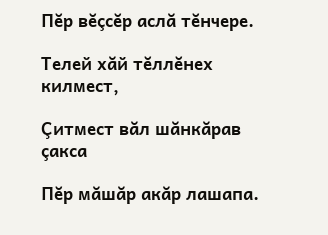Пĕр вĕçсĕр аслă тĕнчере.

Телей хăй тĕллĕнех килмест,

Çитмест вăл шăнкăрав çакса

Пĕр мăшăр акăр лашапа.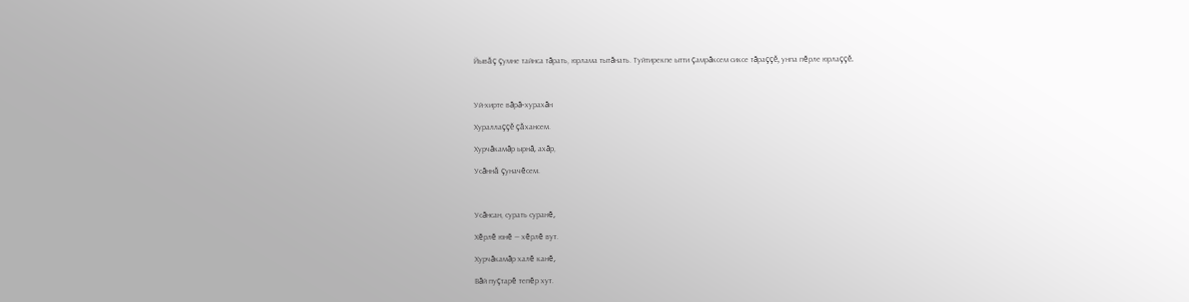Йывăç çумне тайнса тăрать, юрлама тытăнать. Туйтирекпе ытти çамрăксем сиксе тăраççĕ, унпа пĕрле юрлаççĕ.



Уй-хирте вăрă-хурахăн

Хураллаççĕ çăхансем.

Хурчăкамăр ырнă, ахăр,

Усăннă çуначĕсем.



Усăнсан, сурать суранĕ,

Хĕрлĕ юнĕ — хĕрлĕ вут.

Хурчăкамăр халĕ канĕ,

Вăй пуçтарĕ тепĕр хут.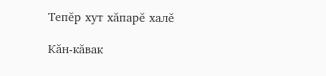Тепĕр хут хăпарĕ халĕ

Кăн-кăвак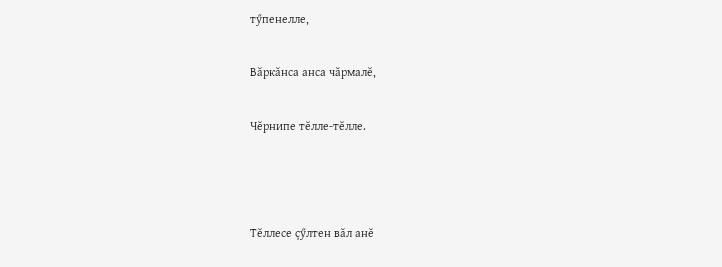тӳпенелле,

Вăркăнса анса чăрмалĕ,

Чĕрнипе тĕлле-тĕлле.



Тĕллесе çӳлтен вăл анĕ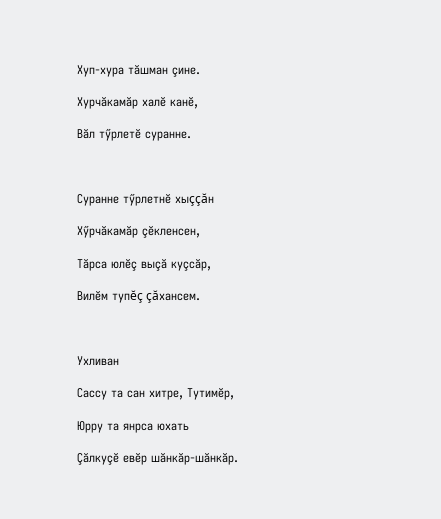Хуп-хура тăшман çине.

Хурчăкамăр халĕ канĕ,

Вăл тӳрлетĕ суранне.



Суранне тӳрлетнĕ хыççăн

Хӳрчăкамăр çĕкленсен,

Тăрса юлĕç выçă куçсăр,

Вилĕм тупĕç çăхансем.



Ухливан

Сассу та сан хитре, Тутимĕр,

Юрру та янрса юхать

Çăлкуçĕ евĕр шăнкăр-шăнкăр.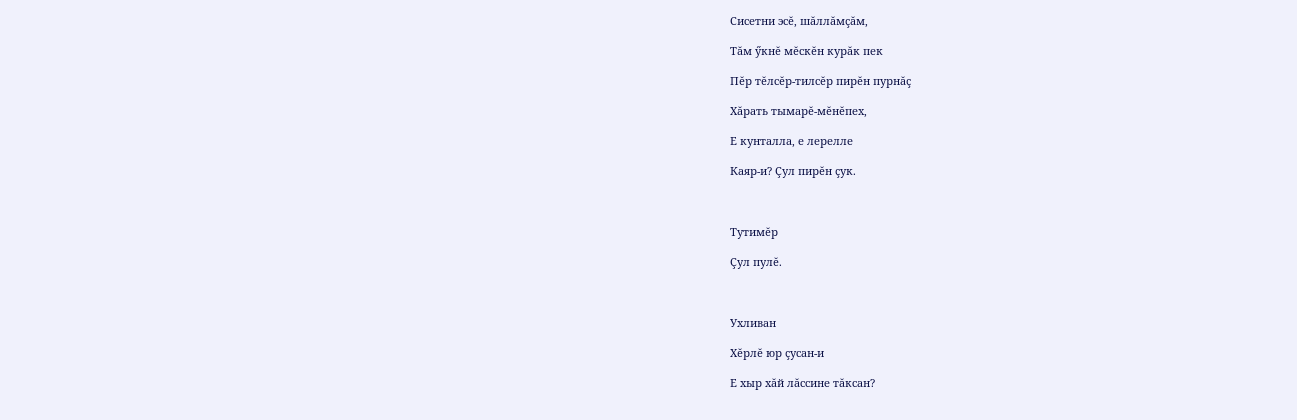Сисетни эсĕ, шăллăмçăм,

Тăм ӳкнĕ мĕскĕн курăк пек

Пĕр тĕлсĕр-тилсĕр пирĕн пурнăç

Хăрать тымарĕ-мĕнĕпех,

Е кунталла, е лерелле

Каяр-и? Çул пирĕн çук.



Тутимĕр

Çул пулĕ.



Ухливан

Хĕрлĕ юр çусан-и

Е хыр хăй лăссине тăксан?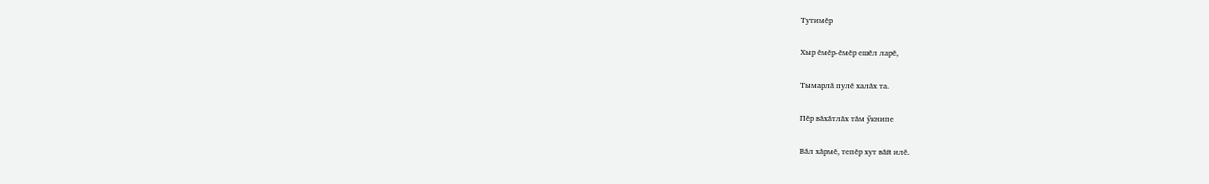Тутимĕр

Хыр ĕмĕр-ĕмĕр ешĕл ларĕ,

Тымарлă пулĕ халăх та.

Пĕр вăхăтлăх тăм ӳкнипе

Вăл хăрмĕ, тепĕр хут вăй илĕ.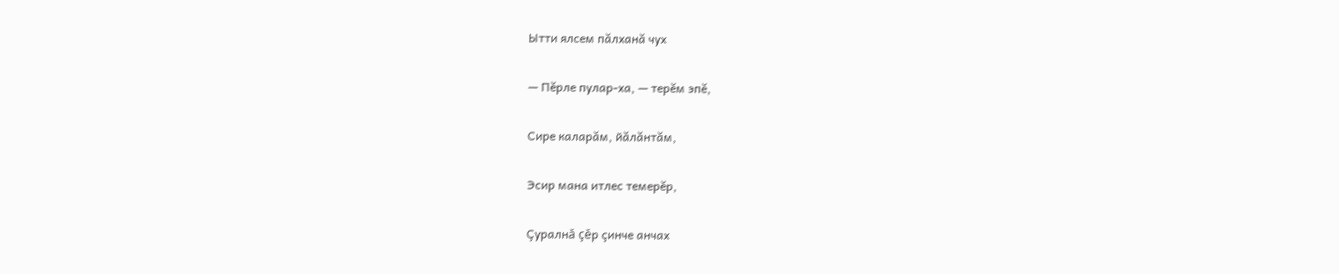Ытти ялсем пăлханă чух

— Пĕрле пулар-ха, — терĕм эпĕ,

Сире каларăм, йăлăнтăм,

Эсир мана итлес темерĕр,

Çуралнă çĕр çинче анчах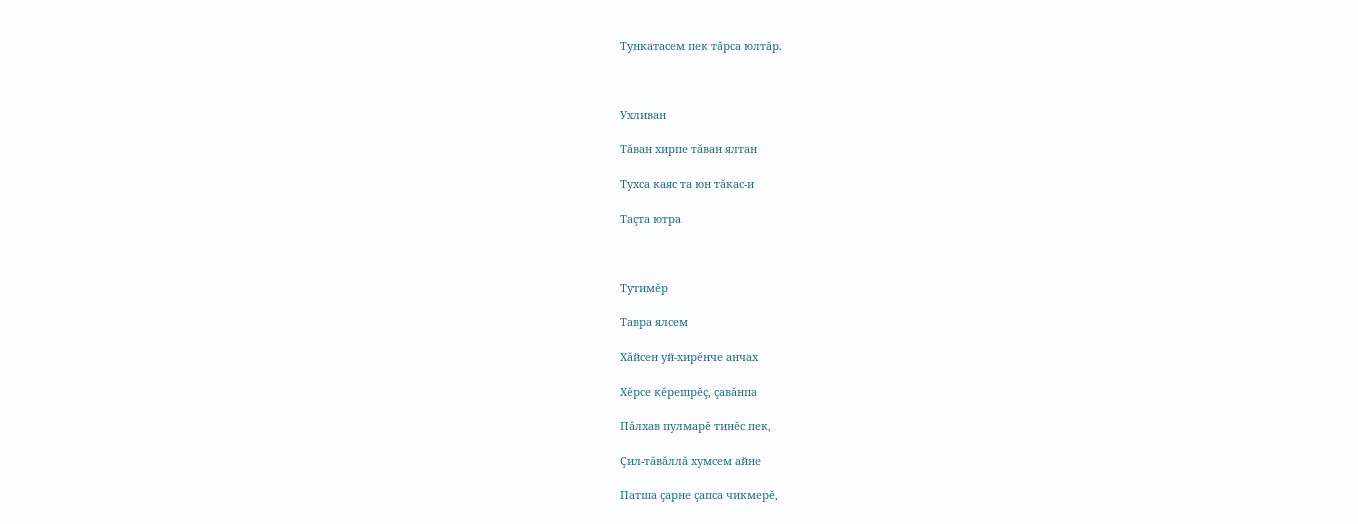Тункатасем пек тăрса юлтăр.



Ухливан

Тăван хирпе тăван ялтан

Тухса каяс та юн тăкас-и

Таçта ютра



Тутимĕр

Тавра ялсем

Хăйсен уй-хирĕнче анчах

Хĕрсе кĕрешрĕç, çавăнпа

Пăлхав пулмарĕ тинĕс пек,

Çил-тăвăллă хумсем айне

Патша çарне çапса чикмерĕ,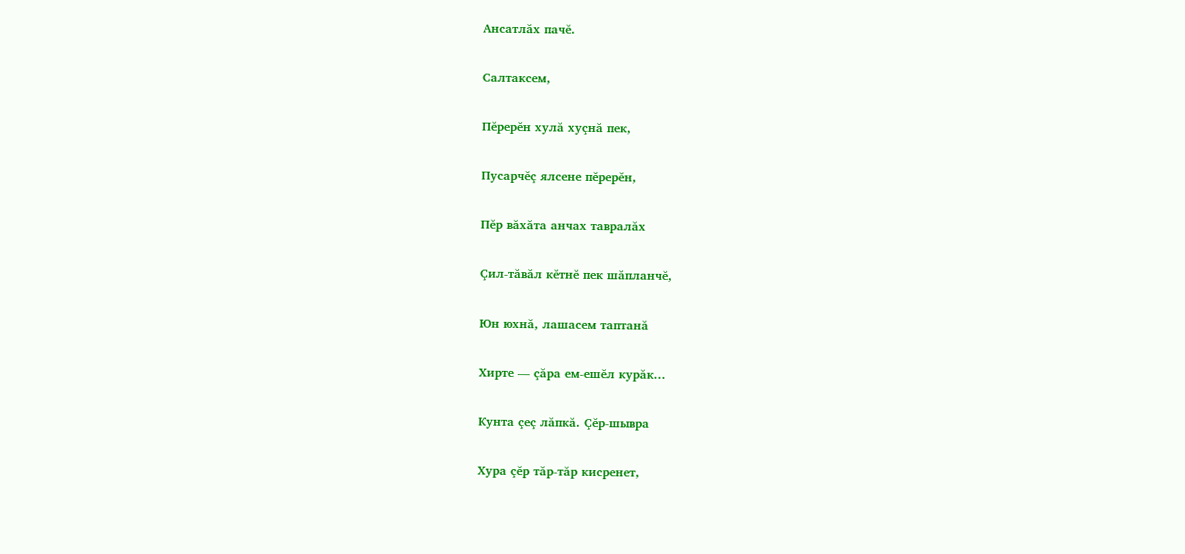Ансатлăх пачĕ.

Салтаксем,

Пĕрерĕн хулă хуçнă пек,

Пусарчĕç ялсене пĕрерĕн,

Пĕр вăхăта анчах тавралăх

Çил-тăвăл кĕтнĕ пек шăпланчĕ,

Юн юхнă, лашасем таптанă

Хирте — çăра ем-ешĕл курăк...

Кунта çеç лăпкă. Çĕр-шывра

Хура çĕр тăр-тăр кисренет,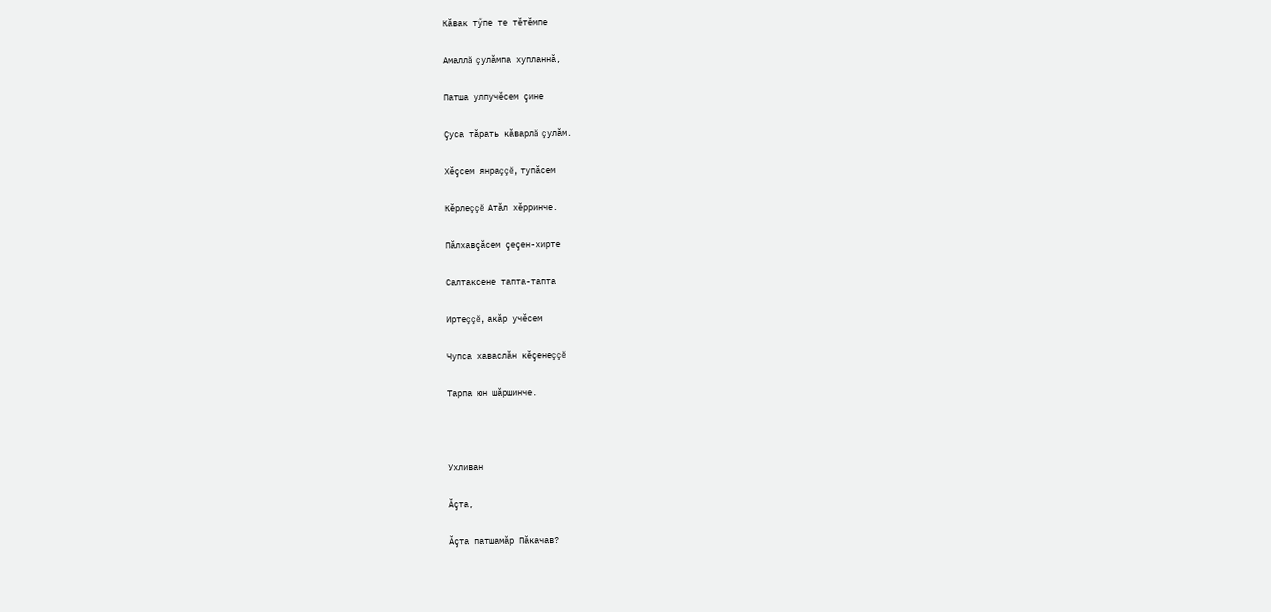Кăвак тӳпе те тĕтĕмпе

Амаллă çулăмпа хупланнă,

Патша улпучĕсем çине

Çуса тăрать кăварлă çулăм.

Хĕçсем янраççĕ, тупăсем

Кĕрлеççĕ Атăл хĕрринче.

Пăлхавçăсем çеçен-хирте

Салтаксене тапта-тапта

Иртеççĕ, акăр учĕсем

Чупса хаваслăн кĕçенеççĕ

Тарпа юн шăршинче.



Ухливан

Ăçта,

Ăçта патшамăр Пăкачав?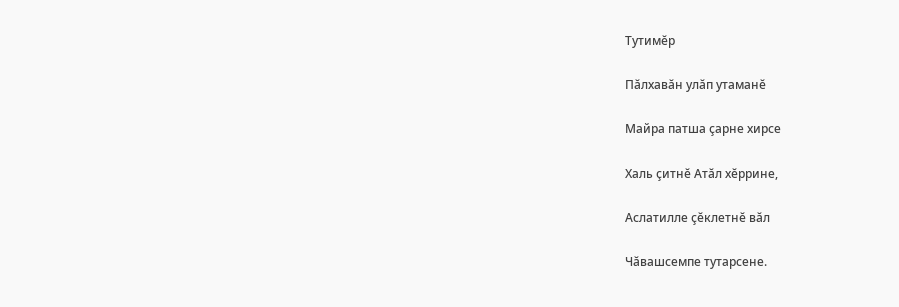Тутимĕр

Пăлхавăн улăп утаманĕ

Майра патша çарне хирсе

Халь çитнĕ Атăл хĕррине,

Аслатилле çĕклетнĕ вăл

Чăвашсемпе тутарсене.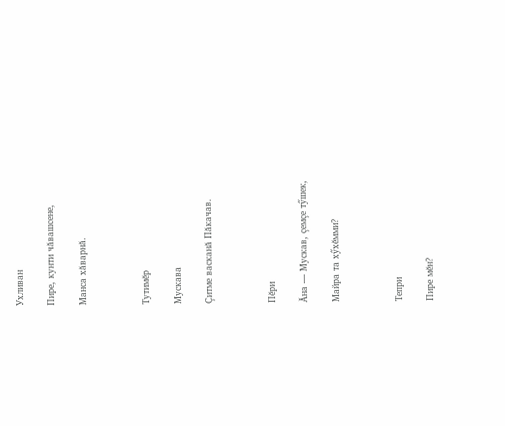Ухливан

Пире, кунти чăвашсене,

Манса хăварнă.



Тутимĕр

Мускава

Çитме васканă Пăкачав.



Пĕри

Ăна — Мускав, çемçе тӳшек,

Майра та хӳхĕмми?



Тепри

Пире мĕн?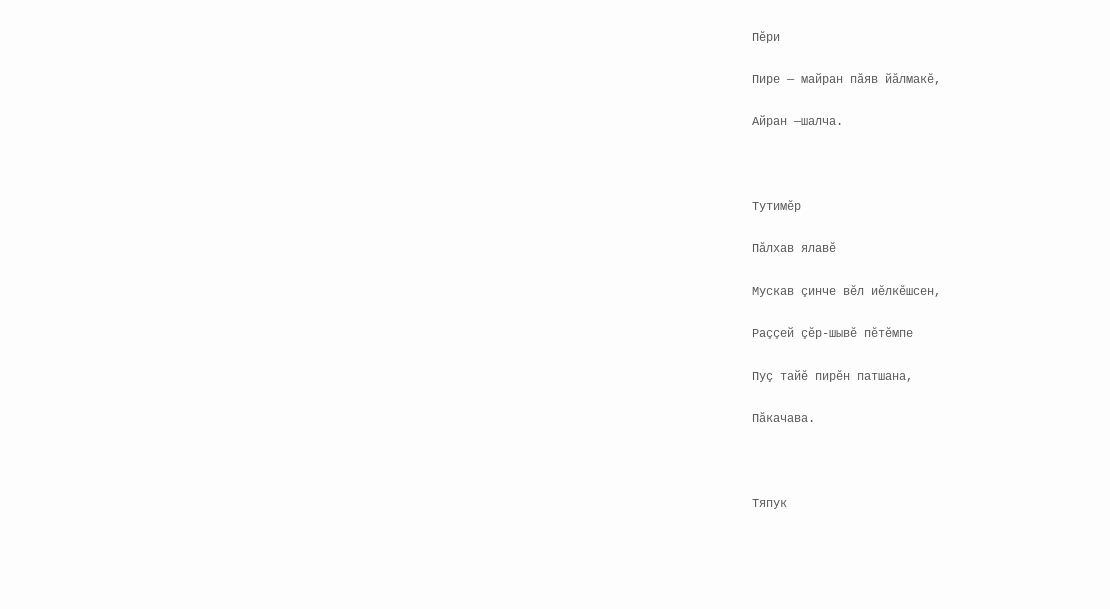Пĕри

Пире — майран пăяв йăлмакĕ,

Айран —шалча.



Тутимĕр

Пăлхав ялавĕ

Мускав çинче вĕл иĕлкĕшсен,

Раççей çĕр-шывĕ пĕтĕмпе

Пуç тайĕ пирĕн патшана,

Пăкачава.



Тяпук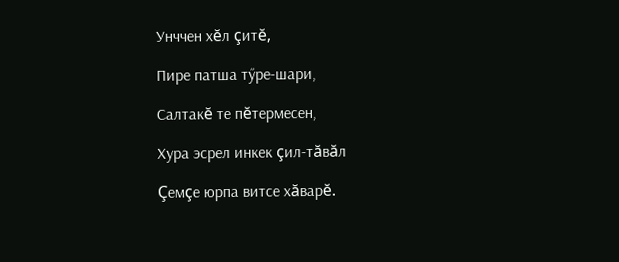Унччен хĕл çитĕ,

Пире патша тӳре-шари,

Салтакĕ те пĕтермесен,

Хура эсрел инкек çил-тăвăл

Çемçе юрпа витсе хăварĕ.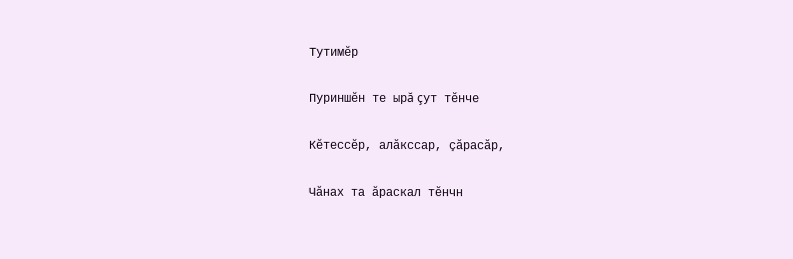Тутимĕр

Пуриншĕн те ырă çут тĕнче

Кĕтессĕр, алăкссар, çăрасăр,

Чăнах та ăраскал тĕнчн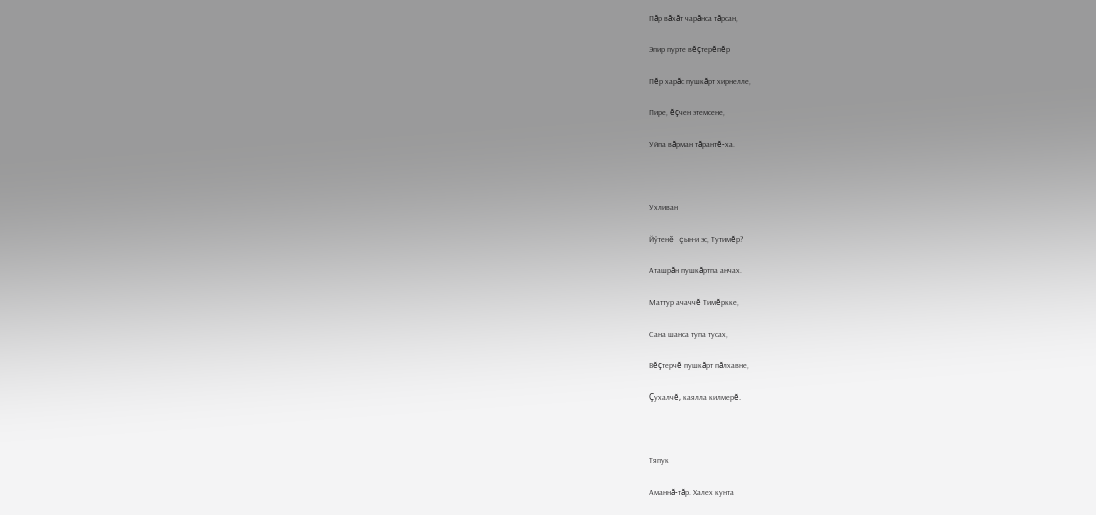Пăр вăхăт чарăнса тăрсан,

Эпир пурте вĕçтерĕпĕр

Пĕр харăс пушкăрт хирнелле,

Пире, ĕçчен этемсене,

Уйпа вăрман тăрантĕ-ха.



Ухливан

Йӳтенĕ çын-и эс, Тутимĕр?

Аташрăн пушкăртпа анчах.

Маттур ачаччĕ Тимĕркке,

Сана шанса тупа тусах,

Вĕçтерчĕ пушкăрт пăлхавне,

Çухалчĕ, каялла килмерĕ.



Тяпук

Аманнă-тăр. Халех кунта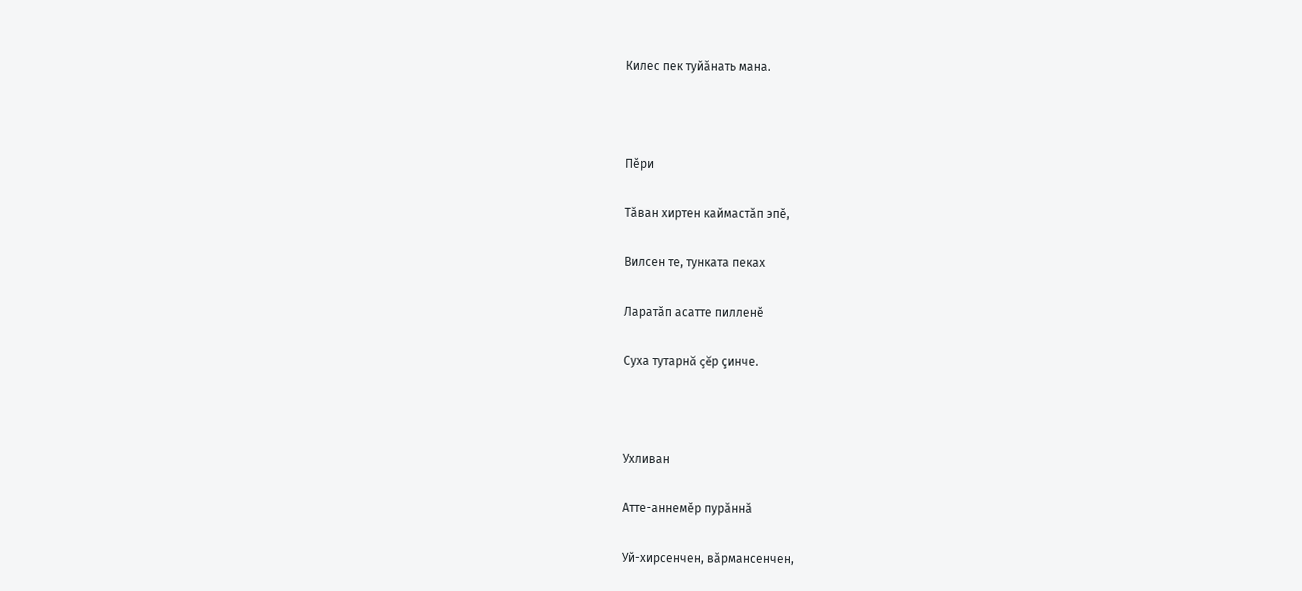Килес пек туйăнать мана.



Пĕри

Тăван хиртен каймастăп эпĕ,

Вилсен те, тунката пеках

Ларатăп асатте пилленĕ

Суха тутарнă çĕр çинче.



Ухливан

Атте-аннемĕр пурăннă

Уй-хирсенчен, вăрмансенчен,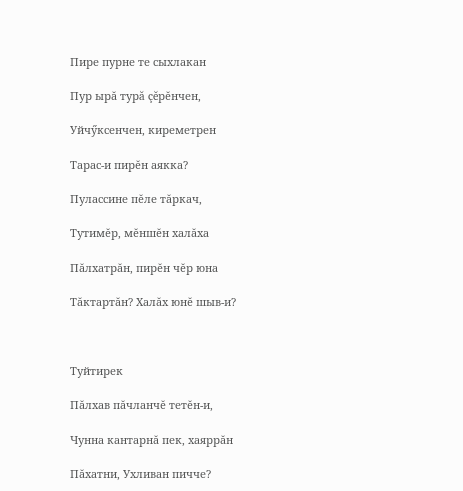Пире пурне те сыхлакан

Пур ырă турă çĕрĕнчен,

Уйчӳксенчен, киреметрен

Тарас-и пирĕн аякка?

Пулассине пĕле тăркач,

Тутимĕр, мĕншĕн халăха

Пăлхатрăн, пирĕн чĕр юна

Тăктартăн? Халăх юнĕ шыв-и?



Туйтирек

Пăлхав пăчланчĕ тетĕн-и,

Чунна кантарнă пек, хаяррăн

Пăхатни, Ухливан пичче?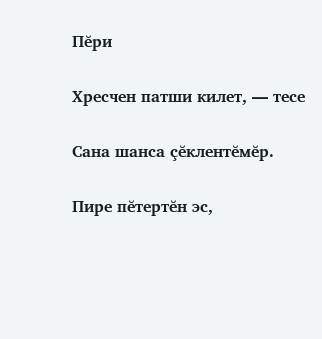Пĕри

Хресчен патши килет, — тесе

Сана шанса çĕклентĕмĕр.

Пире пĕтертĕн эс,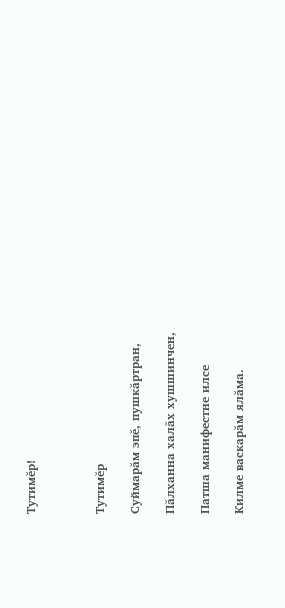Тутимĕр!



Тутимĕр

Суймарăм эпĕ, пушкăртран,

Пăлханна халăх хушшинчен,

Патша манифестне илсе

Килме васкарăм ялăма.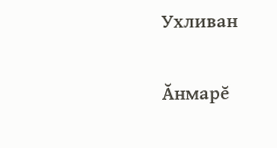Ухливан

Ăнмарĕ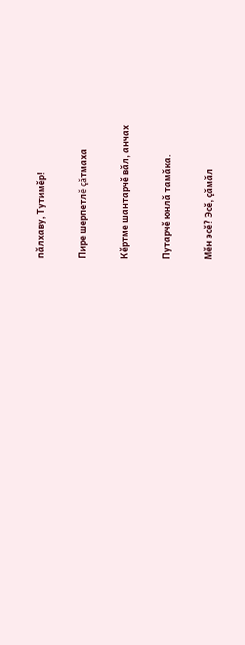пăлхаву, Тутимĕр!

Пире шерпетлĕ çăтмаха

Кĕртме шантарчĕ вăл, анчах

Путарчĕ юнлă тамăка.

Мĕн эсĕ? Эсĕ, çăмăл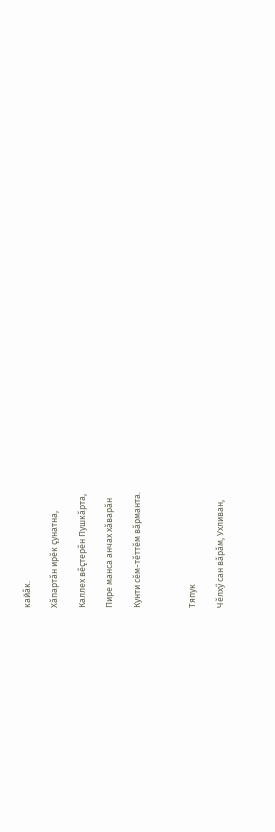кайăк.

Хăпартăн ирĕк çунатна,

Каллех вĕçтерĕн Пушкăрта,

Пире манса анчах хăварăн

Кунти сĕм-тĕттĕм вăрманта.



Тяпук

Чĕлхӳ сан вăрăм, Ухливан,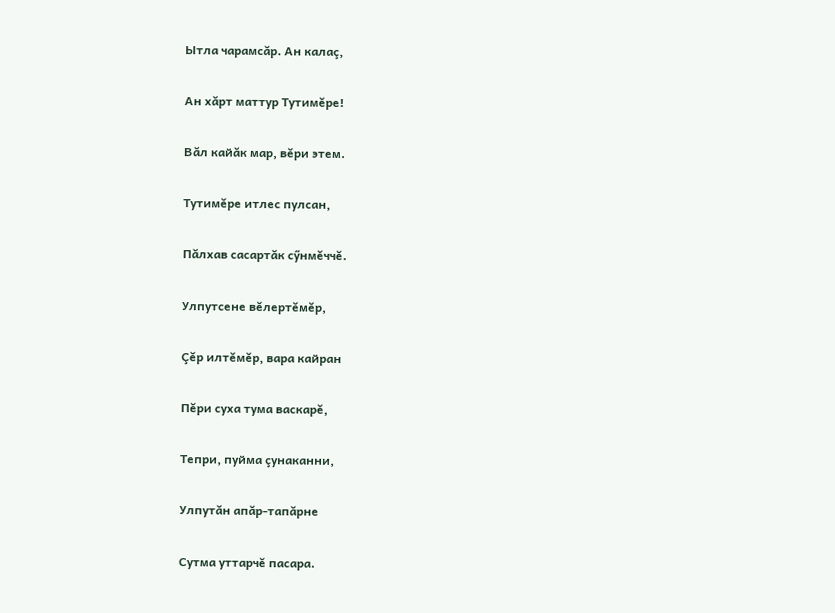Ытла чарамсăр. Ан калаç,

Ан хăрт маттур Тутимĕре!

Вăл кайăк мар, вĕри этем.

Тутимĕре итлес пулсан,

Пăлхав сасартăк сӳнмĕччĕ.

Улпутсене вĕлертĕмĕр,

Çĕр илтĕмĕр, вара кайран

Пĕри суха тума васкарĕ,

Тепри, пуйма çунаканни,

Улпутăн апăр-тапăрне

Сутма уттарчĕ пасара.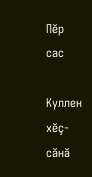Пĕр сас

Куллен хĕç-сăнă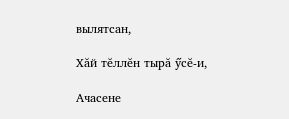вылятсан,

Хăй тĕллĕн тырă ӳсĕ-и,

Ачасене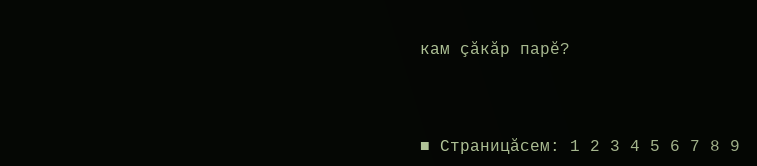кам çăкăр парĕ?



■ Страницăсем: 1 2 3 4 5 6 7 8 9